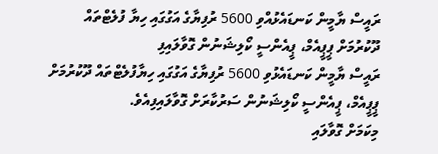ރައީސް ޔާމީން ކަނޑައެޅުއްވި 5600 ރުފިޔާގެ އަގުގައި ހިޔާ ފުލެޓްތައް ދޫކުރުމަށް ޕީޕީއެމް، ޕީއެންސީ ކޯލިޝަނުން ގޮވާލައިފި
ރައީސް ޔާމީން ކަނޑައެޅުވި 5600 ރުފިޔާގެ އަގުގައި ހިޔާފުލެޓްތައް ދޫކުރުމަށް ޕީޕީއެމް، ޕީއެންސީ ކޯލިޝަނުން ސަރުކާރަށް ގޮވާލައިފިއެވެ.
މިކަމަށް ގޮވާލައި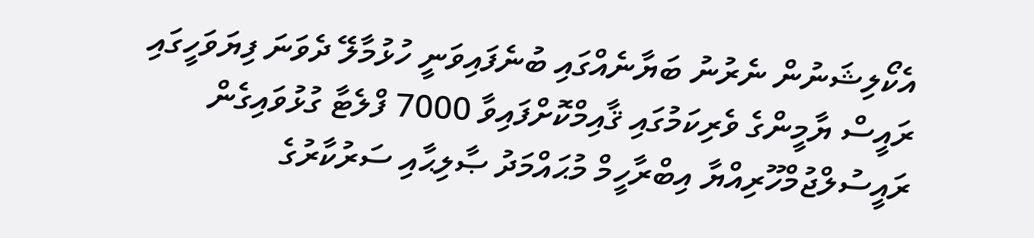އެކޯލިޝަނުން ނެރުނު ބަޔާނެއްގައި ބުނެފައިވަނީ ހުޅުމާލޭ ދެވަނަ ފިޔަވަހީގައި ރައީސް ޔާމީންގެ ވެރިކަމުގައި ޤާއިމްކޮށްފައިވާ 7000 ފްލެޓާ ގުޅުވައިގެން ރައީސުލްޖުމްހޫރިއްޔާ އިބްރާހީމް މުޙައްމަދު ޞާލިޙާއި ސަރުކާރުގެ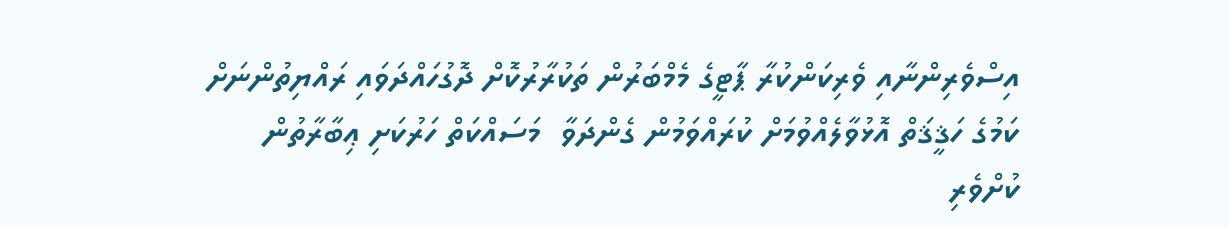އިސްވެރިންނާއި ވެރިކަންކުރާ ޕާޓީގެ މެމްބަރުން ތަކުރާރުކޮށް ދޮގުހައްދަވައި ރައްޔިތުންނަށް ކަމުގެ ހަޤީޤަތް އޮޅުވާލެއްވުމަށް ކުރައްވަމުން ގެންދަވާ  މަސައްކަތް ހަރުކަށި ޢިބާރާތުން ކުށްވެރި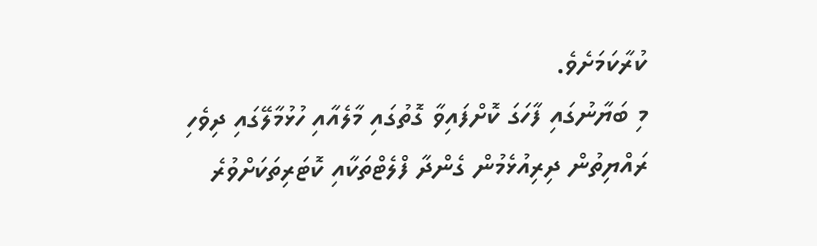ކުރާކަމަށެވެ.
މި ބަޔާނުގައި ފާހަގަ ކޮށްފައިވާ ގޮތުގައި މާލެއާއި ހުޅުމާލޭގައި ދިވެހި ރައްޔިތުން ދިރިއުޅެމުން ގެންދާ ފްލެޓްތަކާއި ކޮޓަރިތަކަށްވުރެ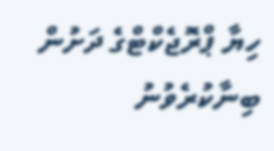ހިޔާ ޕްރޮޖެކްޓްގެ ދަށުން ބިނާކުރެވުނު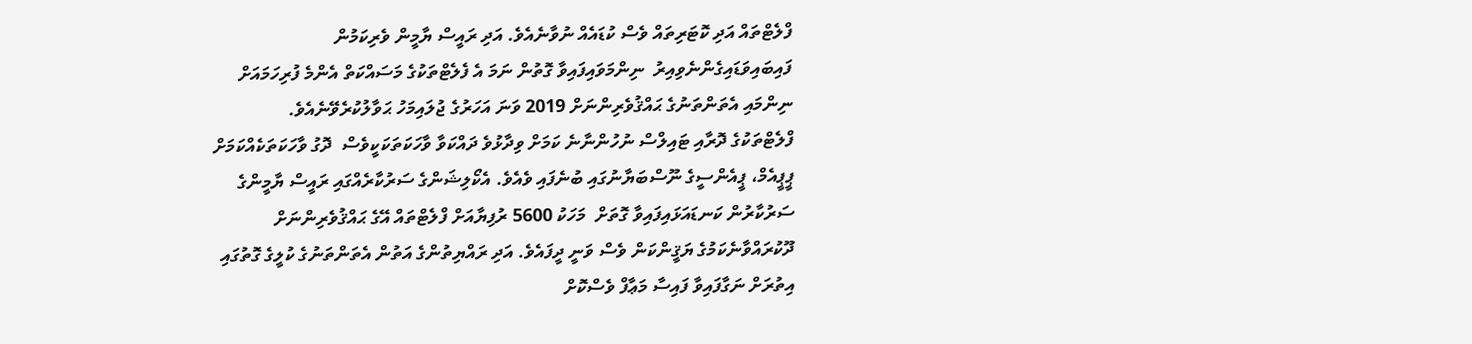ފްލެޓްތައް އަދި ކޮޓަރިތައް ވެސް ކުޑައެއް ނުވާނެއެވެ. އަދި ރައީސް ޔާމީން ވެރިކަމުން ފައިބައިވަޑައިގެންނެވިއިރު  ނިންމަވައިފައިވާ ގޮތުން ނަމަ އެ ފެލެޓްތަކުގެ މަސައްކަތް އެންމެ ފުރިހަމައަށް ނިންމައި އެތަންތަނުގެ ޙައްޤުވެރިންނަށް 2019 ވަނަ އަހަރުގެ ޖުލައިމަހު ޙަވާލުކުރެވޭނެއެވެ.
ފްލެޓްތަކުގެ ދޮރާއި ޓައިލްސް ނުހުންނާނެ ކަމަށް ވިދާޅުވެ ދައްކަވާ ވާހަކަތަކަކީވެސް  ދޮގު ވާހަކަތަކެއްކަމަށް ޕީޕީއެމް، ޕީއެންސީގެ ނޫސްބަޔާނުގައި ބުނެފައި ވެއެވެ. އެކޯލިޝަންގެ ސަރުކާރެއްގައި ރައީސް ޔާމީންގެ ސަރުކާރުން ކަނޑައަޅައިފައިވާ ގޮތަށް  މަހަކު 5600 ރުފިޔާއަށް ފްލެޓްތައް އޭގެ ޙައްޤުވެރިންނަށް ދޫކުރައްވާނެކަމުގެ ޔަޤީންކަން ވެސް ވަނީ ދީފައެވެ. އަދި ރައްޔިތުންގެ އަތުން އެތަންތަނުގެ ކުލީގެ ގޮތުގައި އިތުރަށް ނަގާފައިވާ ފައިސާ މަޢާފް ވެސްކޮށް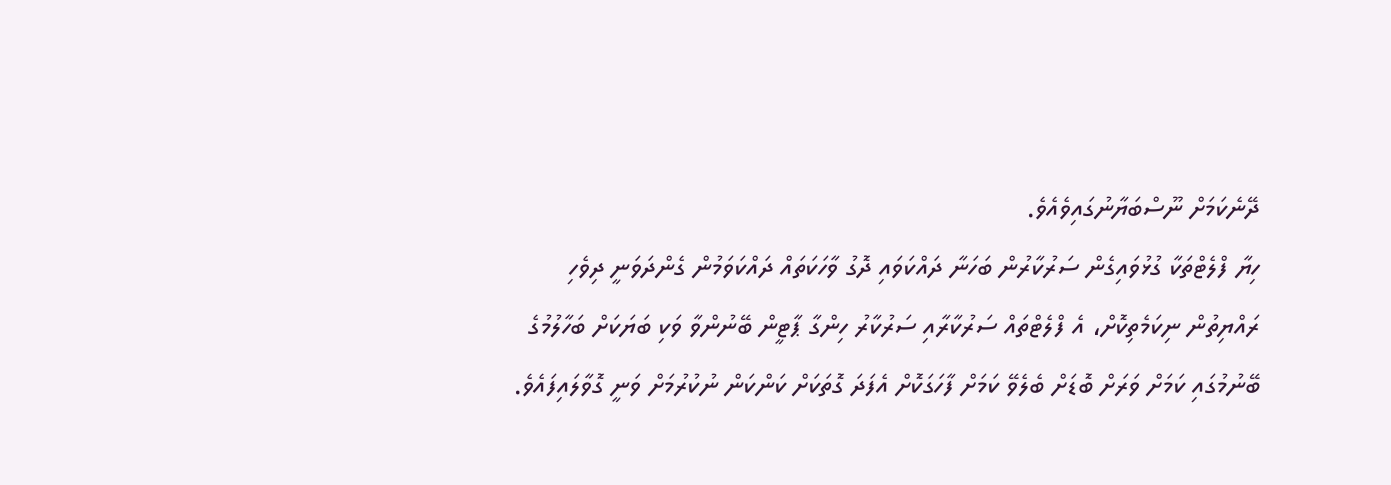ދޭނެކަމަށް ނޫސްބަޔާނުގައިވެއެވެ.
ހިޔާ ފްލެޓްތަކާ ގުޅުވައިގެން ސަރުކާރުން ބަހަނާ ދައްކަވައި ދޮގު ވާހަކަތައް ދައްކަވަމުން ގެންދަވަނީ ދިވެހި ރައްޔިތުން ނިކަމެތިކޮށް، އެ ފްލެޓްތައް ސަރުކާރާއި ސަރުކާރު ހިންގާ ޕާޓީން ބޭނުންވާ ވަކި ބަޔަކަށް ބަހާލުމުގެ ބޭނުމުގައި ކަމަށް ވަރަށް ބޮޑަށް ބެލެވޭ ކަމަށް ފާހަގަކޮށް އެފަދަ ގޮތަކަށް ކަންކަން ނުކުރުމަށް ވަނީ ގޮވާލައިފައެވެ.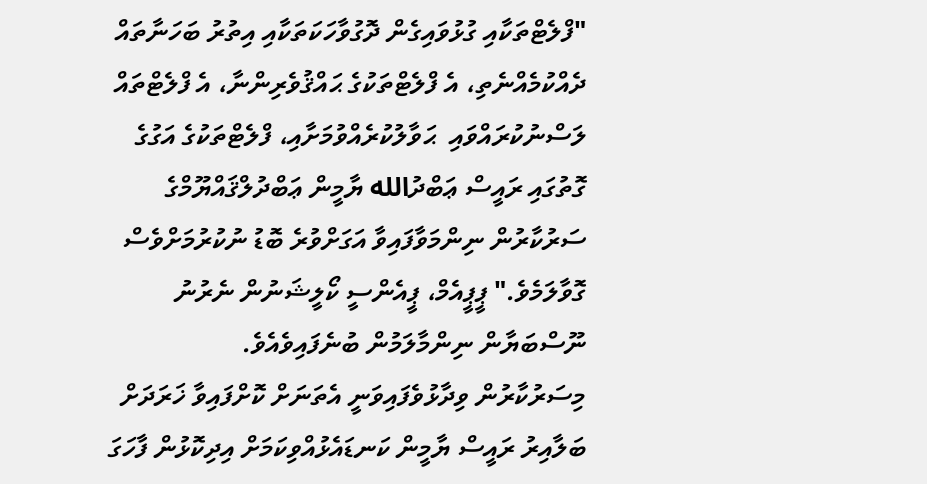"ފްލެޓްތަކާއި ގުޅުވައިގެން ދޮގުވާހަކަތަކާއި އިތުރު ބަހަނާތައް ދެއްކުމެއްނެތި، އެ ފްލެޓްތަކުގެ ޙައްޤުވެރިންނާ، އެ ފްލެޓްތައް ލަސްނުކުރައްވައި  ޙަވާލުކުރެއްވުމަށާއި، ފްލެޓްތަކުގެ އަގުގެ ގޮތުގައި ރައީސް ޢަބްދުالله ޔާމީން ޢަބްދުލްޤައްޔޫމްގެ ސަރުކާރުން ނިންމަވާފައިވާ އަގަށްވުރެ ބޮޑު ނުކުރުމަށްވެސް  ގޮވާލަމެވެ." ޕީޕީއެމް، ޕީއެންސީ ކޯލީޝަނުން ނެރުނު ނޫސްބަޔާން ނިންމާލަމުން ބުނެފައިވެއެވެ.
މިސަރުކާރުން ވިދާޅުވެފައިވަނީ އެތަނަށް ކޮށްފައިވާ ޚަރަދަށް ބަލާއިރު ރައީސް ޔާމީން ކަނޑައެޅުއްވިކަމަށް އިދިކޮޅުން ފާހަގަ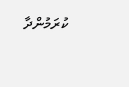ކުރަމުންދާ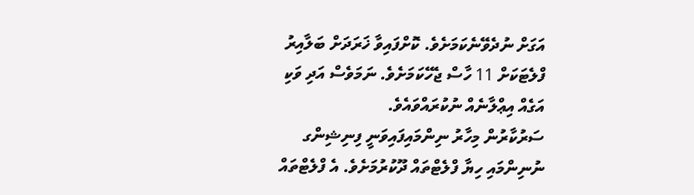އަގަށް ނުދެވޭނެކަމަށެވެ. ކޮށްފައިވާ ޚަރަދަށް ބަލާއިރު ފްލެޓަކަށް 11 ހާސް ޖެހޭކަމަށެވެ. ނަމަވެސް އަދި ވަކި އަގެއް އިޢްލާނެއް ނުކުރައްވައެވެ.
ސަރުކާރުން މިހާރު ނިންމައިފައިވަނީ ފިނިޝިންގ ނުނިންމައި ހިޔާ ފްލެޓްތައް ދޫކުރުމަށެވެ. އެ ފްލެޓްތައް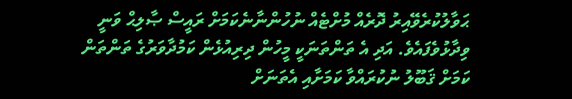ޙަވާލުކުރެވޭއިރު ދޮރެއް މުށްޓެއް ނުހުންނާނެކަމަށް ރައީސް ޞާލިޙް ވަނީ ވިދާޅުވެފައެވެ. އަދި އެ ތަންތަނަކީ މީހުން ދިރިއުޅެން ކަމުދާވަރުގެ ތަންތަން ކަމަށް ޤަބޫލު ނުކުރައްވާ ކަމަށާއި އެތަނަށް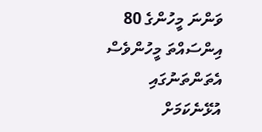ވަންނަ މީހުންގެ 80 އިންސައްތަ މީހުންވެސް އެތަންތަނުގައި އުޅޭނެކަމަށް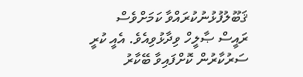ޤަބޫލުފުޅުނުކުރައްވާ ކަމަށްވެސް ރައީސް ޞާލީހް ވިދާޅުވިއެވެ. އެއީ ކުރީ ސަރުކާރުން ކޮށްފައިވާ ބޭކާރު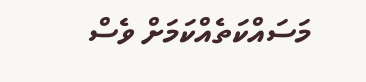މަސައްކަތެއްކަމަށް ވެސް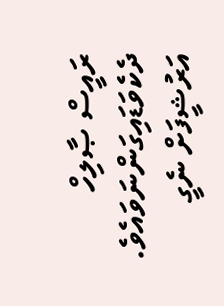ރައީސް ޞާލިހް ދެކެވަޑައިގަންނަވައެވެ.
އަރުޝީފަށް ނެގީ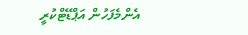އެންމެފަހުން އަޕްޑޭޓްކުރީ